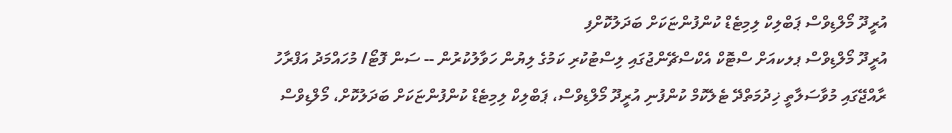އުރީދޫ މޯލްޑިވްސް ޕަބްލިކް ލިމިޓެޑް ކުންފުންޏަކަށް ބަދަލުކޮށްފި
އުރީދޫ މޯލްޑިވްސް ޕލކއަށް ސްޓޮކް އެކްސްޗޭންޖުގައި ލިސްޓުކުރި ކަމުގެ ލިޔުން ހަވާލުކުރުން -- ސަން ފޮޓޯ/ މުހައްމަދު އަފްރާހު
ރާއްޖޭގައި މުވާސަލާތީ ޚިދުމަތްދޭ ޓެލެކޮމް ކުންފުނި އުރީދޫ މޯލްޑިވްސް، ޕަބްލިކް ލިމިޓެޑް ކުންފުންޏަކަށް ބަދަލުކޮށް، މޯލްޑިވްސް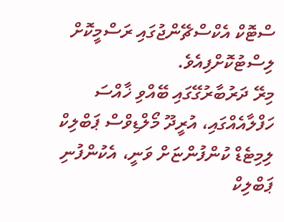ސްޓޮކް އެކްސްޗޭންޖުގައި ރަސްމީކޮށް ލިސްޓުކޮށްފިއެވެ.
މިރޭ ދަރުބާރުގޭގައި ބޭއްވި ޚާއްސަ ހަފްލާއެއްގައި، އުރީދޫ މޯލްޑިވްސް ޕަބްލިކް ލިމިޓެޑް ކުންފުންޏަށް ވަނީ، އެކުންފުނި ޕަބްލިކް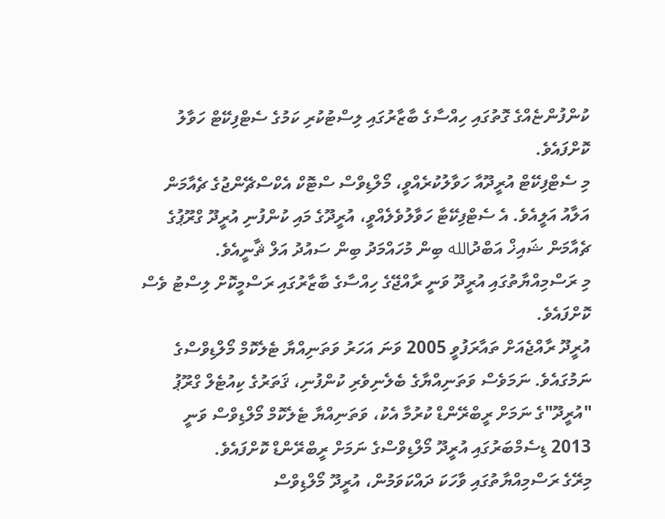ކުންފުންޏެއްގެ ގޮތުގައި ހިއްސާގެ ބާޒާރުގައި ލިސްޓުކުރި ކަމުގެ ސެޓްފިކޭޓް ހަވާލު ކޮށްފައެވެ.
މި ސެޓްފިކޭޓް އުރީދޫއާ ހަވާލުކުރެއްވީ، މޯލްޑިވްސް ސްޓޮކް އެކްސްޗޭންޖުގެ ޗެއާމަން އަލާއު އަލީއެވެ. އެ ސެޓްފިކޭޓާ ހަވާލުވެލެއްވީ، އުރީދޫގެ މައި ކުންފުނި އުރީދޫ ގްރޫޕުގެ ޗެއާމަން ޝައިޚް އަބްދުالله ބިން މުހައްމަދު ބިން ސައުދު އަލް ޘާނީއެވެ.
މި ރަސްމިއްޔާތުގައި އުރީދޫ ވަނީ ރާއްޖޭގެ ހިއްސާގެ ބާޒާރުގައި ރަސްމީކޮށް ލިސްޓު ވެސް ކޮށްފައެވެ.
އުރީދޫ ރާއްޖެއަށް ތައާރަފުވީ 2005 ވަނަ އަހަރު ވަތަނިއްޔާ ޓެލެކޮމް މޯލްޑިވްސްގެ ނަމުގައެވެ. ނަމަވެސް ވަތަނިއްޔާގެ ބެލެނިވެރި ކުންފުނި، ޤަތަރުގެ ކިއުޓެލް ގްރޫޕު "އުރީދޫ"ގެ ނަމަށް ރީބްރޭންޑް ކުރުމާ އެކު، ވަތަނިއްޔާ ޓެލެކޮމް މޯލްޑިވްސް ވަނީ 2013 ޑިސެމްބަރުގައި އުރީދޫ މޯލްޑިވްސްގެ ނަމަށް ރީބްރޭންޑް ކޮށްފައެވެ.
މިރޭގެ ރަސްމިއްޔާތުގައި ވާހަކަ ދައްކަވަމުން، އުރީދޫ މޯލްޑިވްސް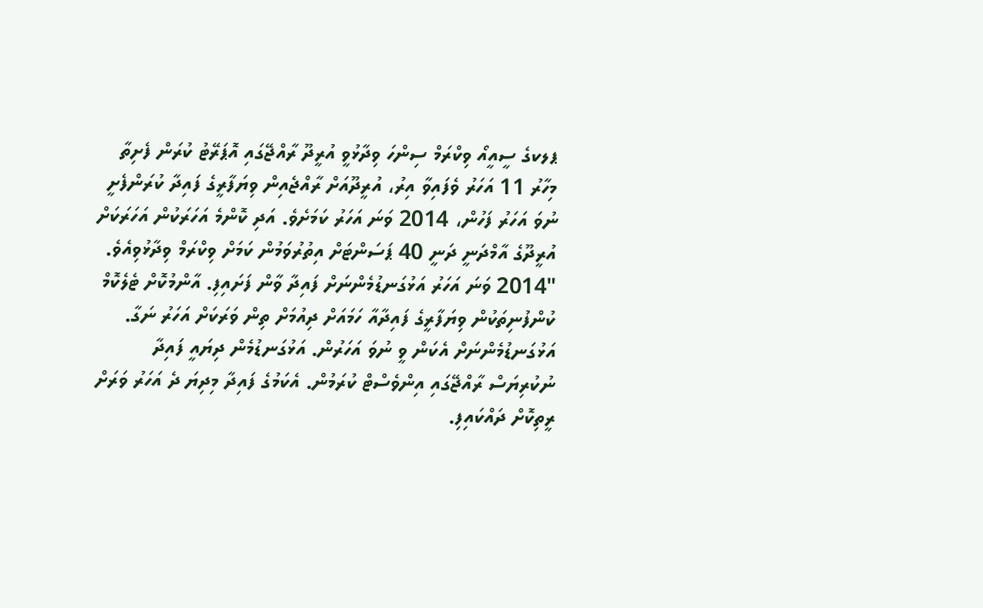ޕލކގެ ސީއީއޯ ވިކްރަމް ސިންހަ ވިދާޅުވީ އުރީދޫ ރާއްޖޭގައި އޮޕަރޭޓު ކުރަން ފެށިތާ މިހާރު 11 އަހަރު ވެފައިވާ އިރު، އުރީދޫއަށް ރާއްޖެއިން ވިޔަފާރީގެ ފައިދާ ކުރަންފެށީ ނުވަ އަހަރު ފަހުން، 2014 ވަނަ އަހަރު ކަމަށެވެ. އަދި ކޮންމެ އަހަރަކުން އަހަރަކަށް އުރީދޫގެ އާމްދަނީ ދަނީ 40 ޕަސަންޓަށް އިތުރުވަމުން ކަމަށް ވިކްރަމް ވިދާޅުވިއެވެ.
"2014 ވަނަ އަހަރު އަޅުގަނޑުމެންނަށް ފައިދާ ވާން ފަށައިފި. އާންމުކޮށް ޓެލެކޮމް ކުންފުނިތަކުން ވިޔަފާރީގެ ފައިދާއާ ހަމައަށް ދިއުމަށް ތިން ވަރަކަށް އަހަރު ނަގާ. އަޅުގަނޑުމެންނަށް އެކަން ވީ ނުވަ އަހަރުން. އަޅުގަނޑުމެން ދިޔައީ ފައިދާ ނުކުރިޔަސް ރާއްޖޭގައި އިންވެސްޓް ކުރަމުން. އެކަމުގެ ފައިދާ މިދިޔަ ދެ އަހަރު ވަރަށް ރީތިކޮށް ދައްކައިފި.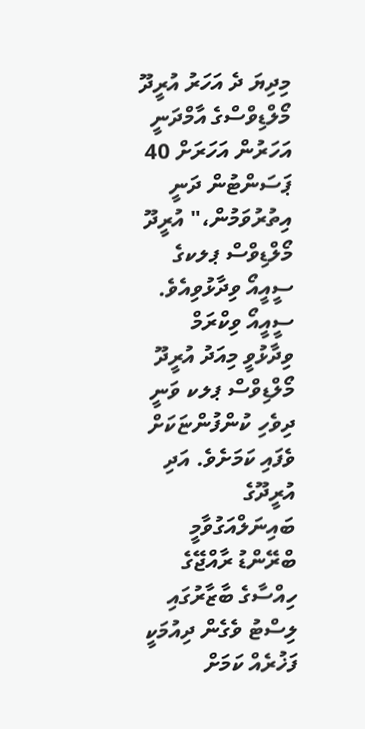މިދިޔަ ދެ އަހަރު އުރީދޫ މޯލްޑިވްސްގެ އާމްދަނީ އަހަރުން އަހަރަށް 40 ޕަސަންޓުން ދަނީ އިތުރުވަމުން،" އުރީދޫ މޯލްޑިވްސް ޕލކގެ ސީއީއޯ ވިދާޅުވިއެވެ.
ސީއީއޯ ވިކްރަމް ވިދާޅުވީ މިއަދު އުރީދޫ މޯލްޑިވްސް ޕލކ ވަނީ ދިވެހި ކުންފުންޏަކަށް ވެފައި ކަމަށެވެ. އަދި އުރީދޫގެ ބައިނަލްއަގުވާމީ ބްރޭންޑު ރާއްޖޭގެ ހިއްސާގެ ބާޒާރުގައި ލިސްޓު ވެގެން ދިއުމަކީ ފަޚުރެއް ކަމަށް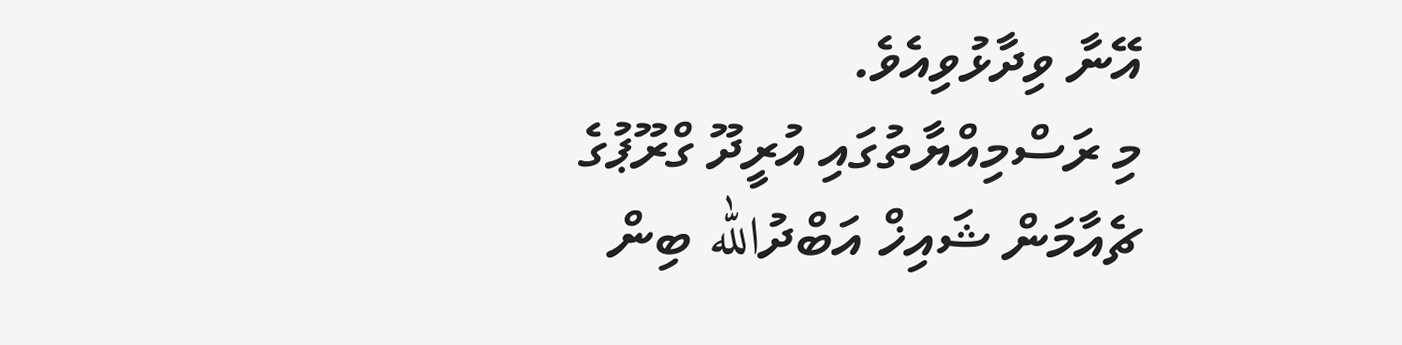އޭނާ ވިދާޅުވިއެވެ.
މި ރަސްމިއްޔާތުގައި އުރީދޫ ގްރޫޕުގެ ޗެއާމަން ޝައިޚް އަބްދުالله ބިން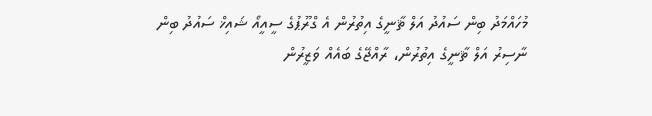މުހައްމަދު ބިން ސައުދު އަލް ޘާނީގެ އިތުރުން އެ ގްރޫޕުގެ ސީއީއޯ ޝައިޚް ސައުދު ބިން ނާސިރު އަލް ޘާނީގެ އިތުރުން، ރާއްޖޭގެ ބައެއް ވަޒީރުން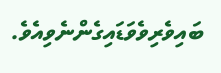ބައިވެރިވެވަޑައިގެންނެވިއެވެ.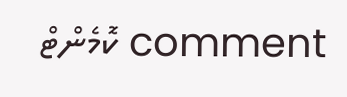comment ކޮމެންޓް